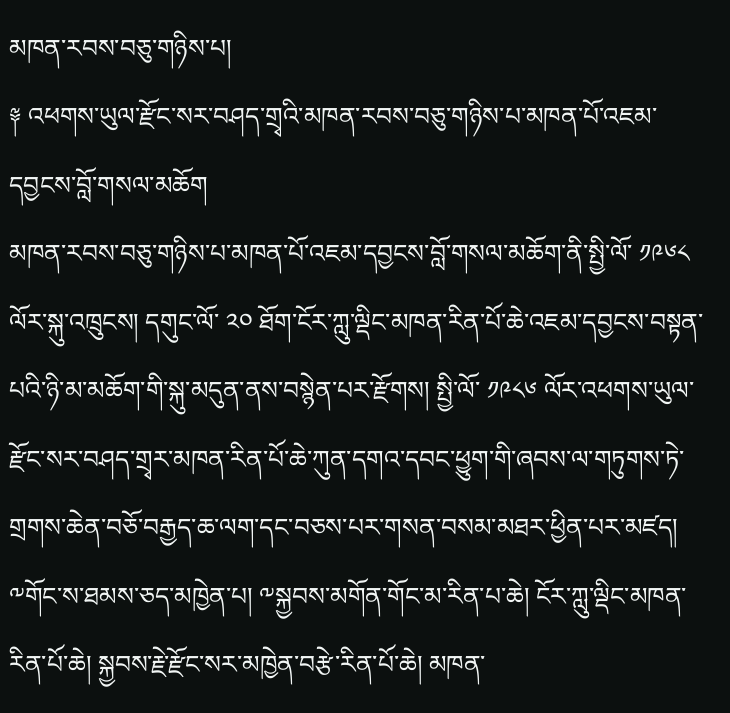མཁན་རབས་བཅུ་གཉིས་པ།
༈ འཕགས་ཡུལ་རྫོང་སར་བཤད་གྲྭའི་མཁན་རབས་བཅུ་གཉིས་པ་མཁན་པོ་འཇམ་དབྱངས་བློ་གསལ་མཆོག
མཁན་རབས་བཅུ་གཉིས་པ་མཁན་པོ་འཇམ་དབྱངས་བློ་གསལ་མཆོག་ནི་སྤྱི་ལོ་ ༡༩༦༨ ལོར་སྐུ་འཁྲུངས། དགུང་ལོ་ ༢༠ ཐོག་ངོར་ཀླུ་ལྡིང་མཁན་རིན་པོ་ཆེ་འཇམ་དབྱངས་བསྟན་པའི་ཉི་མ་མཆོག་གི་སྐུ་མདུན་ནས་བསྙེན་པར་རྫོགས། སྤྱི་ལོ་ ༡༩༨༦ ལོར་འཕགས་ཡུལ་རྫོང་སར་བཤད་གྲྭར་མཁན་རིན་པོ་ཆེ་ཀུན་དགའ་དབང་ཕྱུག་གི་ཞབས་ལ་གཏུགས་ཏེ་གྲགས་ཆེན་བཅོ་བརྒྱད་ཆ་ལག་དང་བཅས་པར་གསན་བསམ་མཐར་ཕྱིན་པར་མཛད། ༸གོང་ས་ཐམས་ཅད་མཁྱེན་པ། ༸སྐྱབས་མགོན་གོང་མ་རིན་པ་ཆེ། ངོར་ཀླུ་ལྡིང་མཁན་རིན་པོ་ཆེ། སྐྱབས་རྗེ་རྫོང་སར་མཁྱེན་བརྩེ་རིན་པོ་ཆེ། མཁན་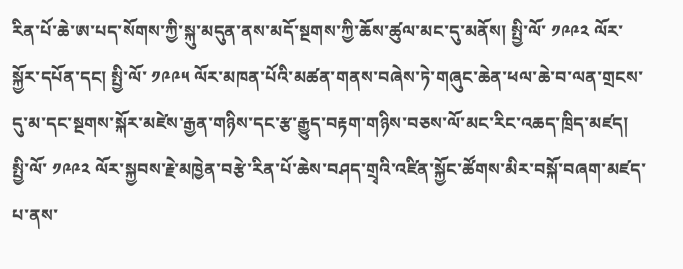རིན་པོ་ཆེ་ཨ་པད་སོགས་ཀྱི་སྐུ་མདུན་ནས་མདོ་སྔགས་ཀྱི་ཆོས་ཚུལ་མང་དུ་མནོས། སྤྱི་ལོ་ ༡༩༩༢ ལོར་སྐྱོར་དཔོན་དང། སྤྱི་ལོ་ ༡༩༩༥ ལོར་མཁན་པོའི་མཚན་གནས་བཞེས་ཏེ་གཞུང་ཆེན་ཕལ་ཆེ་བ་ལན་གྲངས་དུ་མ་དང་སྔགས་སྐོར་མཛེས་རྒྱན་གཉིས་དང་རྩ་རྒྱུད་བརྟག་གཉིས་བཅས་ལོ་མང་རིང་འཆད་ཁྲིད་མཛད། སྤྱི་ལོ་ ༡༩༩༢ ལོར་སྐྱབས་རྗེ་མཁྱེན་བརྩེ་རིན་པོ་ཆེས་བཤད་གྲྭའི་འཛིན་སྐྱོང་ཚོགས་མིར་བསྐོ་བཞག་མཛད་པ་ནས་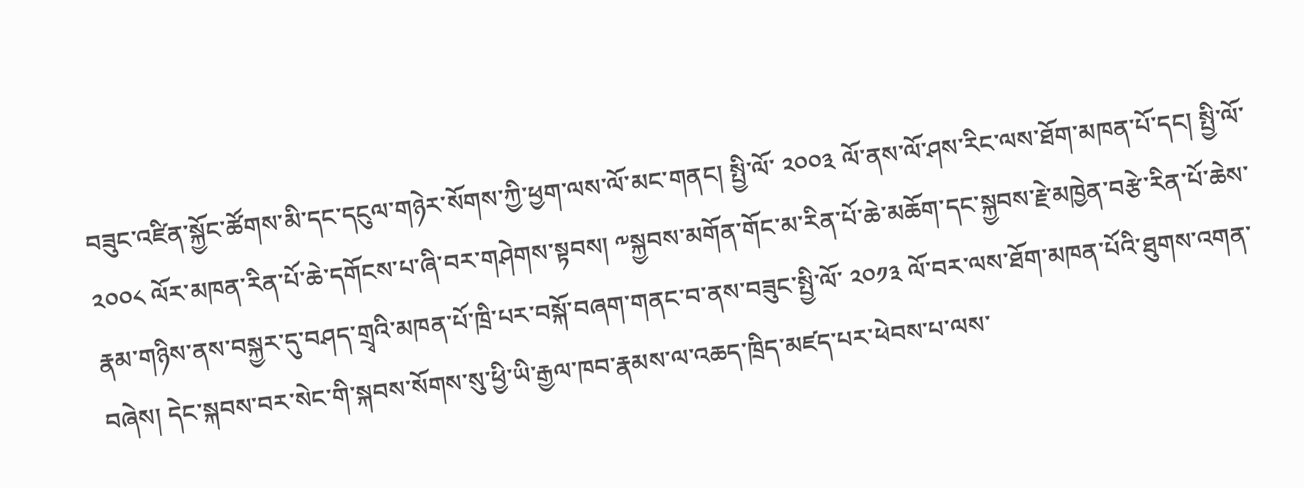བཟུང་འཛིན་སྐྱོང་ཚོགས་མི་དང་དངུལ་གཉེར་སོགས་ཀྱི་ཕྱག་ལས་ལོ་མང་གནང། སྤྱི་ལོ་ ༢༠༠༣ ལོ་ནས་ལོ་ཤས་རིང་ལས་ཐོག་མཁན་པོ་དང། སྤྱི་ལོ་ ༢༠༠༨ ལོར་མཁན་རིན་པོ་ཆེ་དགོངས་པ་ཞི་བར་གཤེགས་སྟབས། ༸སྐྱབས་མགོན་གོང་མ་རིན་པོ་ཆེ་མཆོག་དང་སྐྱབས་རྗེ་མཁྱེན་བརྩེ་རིན་པོ་ཆེས་རྣམ་གཉིས་ནས་བསྐྱར་དུ་བཤད་གྲྭའི་མཁན་པོ་ཁྲི་པར་བསྐོ་བཞག་གནང་བ་ནས་བཟུང་སྤྱི་ལོ་ ༢༠༡༣ ལོ་བར་ལས་ཐོག་མཁན་པོའི་ཐུགས་འགན་བཞེས། དེང་སྐབས་བར་སེང་གི་སྐབས་སོགས་སུ་ཕྱི་ཡི་རྒྱལ་ཁབ་རྣམས་ལ་འཆད་ཁྲིད་མཛད་པར་ཕེབས་པ་ལས་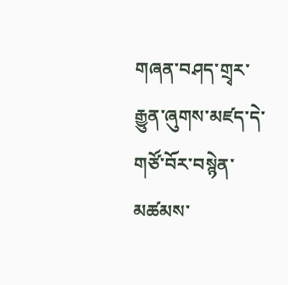གཞན་བཤད་གྲྭར་རྒྱུན་ཞུགས་མཛད་དེ་གཙོ་བོར་བསྙེན་མཚམས་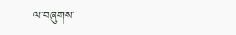ལ་བཞུགས་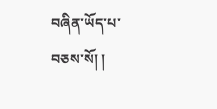བཞིན་ཡོད་པ་བཅས་སོ། །